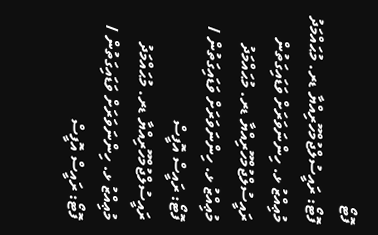ފޮޓޯ
ފޮޓޯ: ރައީސުލްޖުމްހޫރިއްޔާ ޑރ. މުޙައްމަދު މުޢިއްޒު ޅ. ހިންނަވަރަށް ވަޑައިގަތުން
ރައީސުލްޖުމްހޫރިއްޔާ ޑރ. މުޙައްމަދު މުޢިއްޒު ޅ. ހިންނަވަރަށް ވަޑައިގަތުން / ފޮޓޯ: ރައީސް އޮފީސް
ރައީސުލްޖުމްހޫރިއްޔާ ޑރ. މުޙައްމަދު މުޢިއްޒު ޅ. ހިންނަވަރަށް ވަޑައިގަތުން / ފޮޓޯ: ރައީސް އޮފީސް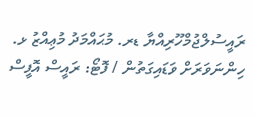ރައީސުލްޖުމްހޫރިއްޔާ ޑރ. މުޙައްމަދު މުޢިއްޒު ޅ. ހިންނަވަރަށް ވަޑައިގަތުން / ފޮޓޯ: ރައީސް އޮފީސް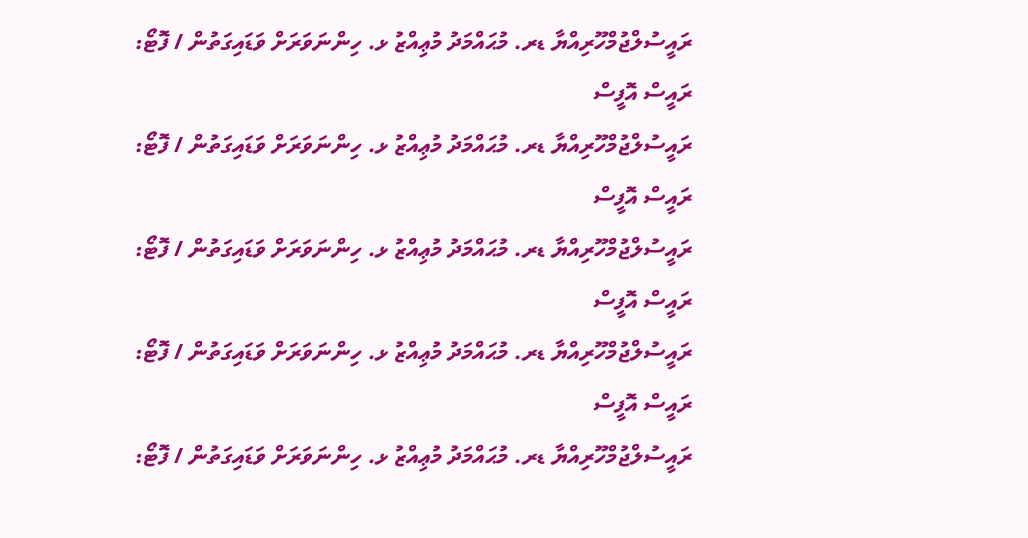ރައީސުލްޖުމްހޫރިއްޔާ ޑރ. މުޙައްމަދު މުޢިއްޒު ޅ. ހިންނަވަރަށް ވަޑައިގަތުން / ފޮޓޯ: ރައީސް އޮފީސް
ރައީސުލްޖުމްހޫރިއްޔާ ޑރ. މުޙައްމަދު މުޢިއްޒު ޅ. ހިންނަވަރަށް ވަޑައިގަތުން / ފޮޓޯ: ރައީސް އޮފީސް
ރައީސުލްޖުމްހޫރިއްޔާ ޑރ. މުޙައްމަދު މުޢިއްޒު ޅ. ހިންނަވަރަށް ވަޑައިގަތުން / ފޮޓޯ: ރައީސް އޮފީސް
ރައީސުލްޖުމްހޫރިއްޔާ ޑރ. މުޙައްމަދު މުޢިއްޒު ޅ. ހިންނަވަރަށް ވަޑައިގަތުން / ފޮޓޯ: ރައީސް އޮފީސް
ރައީސުލްޖުމްހޫރިއްޔާ ޑރ. މުޙައްމަދު މުޢިއްޒު ޅ. ހިންނަވަރަށް ވަޑައިގަތުން / ފޮޓޯ: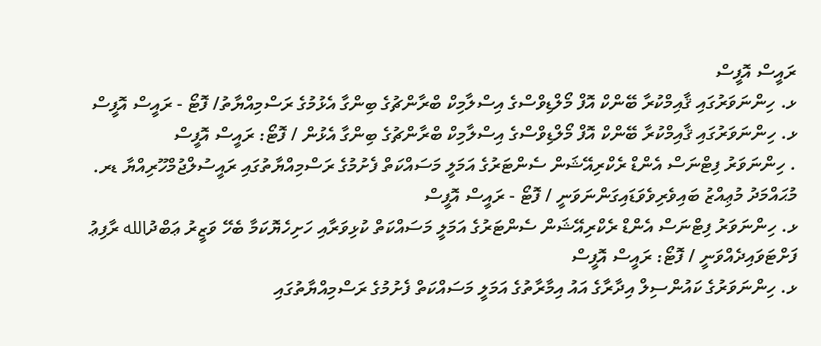ރައީސް އޮފީސް
ޅ. ހިންނަވަރުގައި ޤާއިމްކުރާ ބޭންކް އޮފް މޯލްޑިވްސްގެ އިސްލާމިކް ބްރާންޗުގެ ބިންގާ އެޅުމުގެ ރަސްމިއްޔާތު/ ފޮޓޯ - ރައީސް އޮފީސް
ޅ. ހިންނަވަރުގައި ޤާއިމްކުރާ ބޭންކް އޮފް މޯލްޑިވްސްގެ އިސްލާމިކް ބްރާންޗުގެ ބިންގާ އެޅުން / ފޮޓޯ: ރައީސް އޮފީސް
. ހިންނަވަރު ފިޓްނަސް އެންޑް ރެކްރިއޭޝަން ސެންޓަރުގެ އަމަލީ މަސައްކަތް ފެށުމުގެ ރަސްމިއްޔާތުގައި ރައީސުލްޖުމްހޫރިއްޔާ ޑރ. މުޙައްމަދު މުޢިއްޒު ބައިވެރިވެވަޑައިގަންނަވަނީ / ފޮޓޯ - ރައީސް އޮފީސް
ޅ. ހިންނަވަރު ފިޓްނަސް އެންޑް ރެކްރިއޭޝަން ސެންޓަރުގެ އަމަލީ މަސައްކަތް ކުޅިވަރާއި ހަށިހެޔޮކަމާ ބެހޭ ވަޒީރު ޢަބްދުالله ރާފިޢު ފަށްޓަވައިދެއްވަނީ / ފޮޓޯ: ރައީސް އޮފީސް
ޅ. ހިންނަވަރުގެ ކައުންސިލް އިދާރާގެ އައު އިމާރާތުގެ އަމަލީ މަސައްކަތް ފެށުމުގެ ރަސްމިއްޔާތުގައި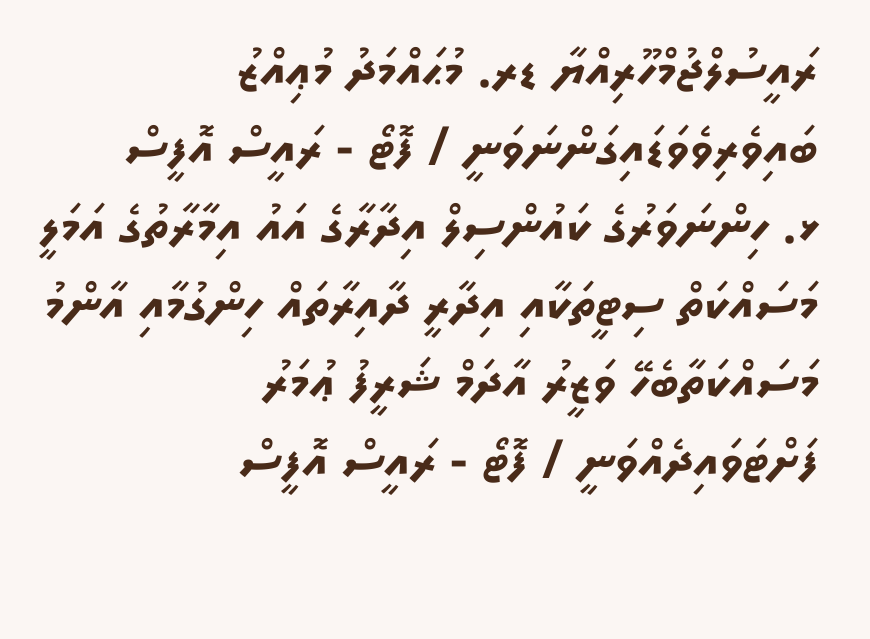ރައީސުލްޖުމްހޫރިއްޔާ ޑރ. މުޙައްމަދު މުޢިއްޒު ބައިވެރިވެވަޑައިގަންނަވަނީ / ފޮޓޯ - ރައީސް އޮފީސް
ޅ. ހިންނަވަރުގެ ކައުންސިލް އިދާރާގެ އައު އިމާރާތުގެ އަމަލީ މަސައްކަތް ސިޓީތަކާއި އިދާރީ ދާއިރާތައް ހިންގުމާއި އާންމު މަސައްކަތާބެހޭ ވަޒީރު އާދަމް ޝަރީފު ޢުމަރު ފަށްޓަވައިދެއްވަނީ / ފޮޓޯ - ރައީސް އޮފީސް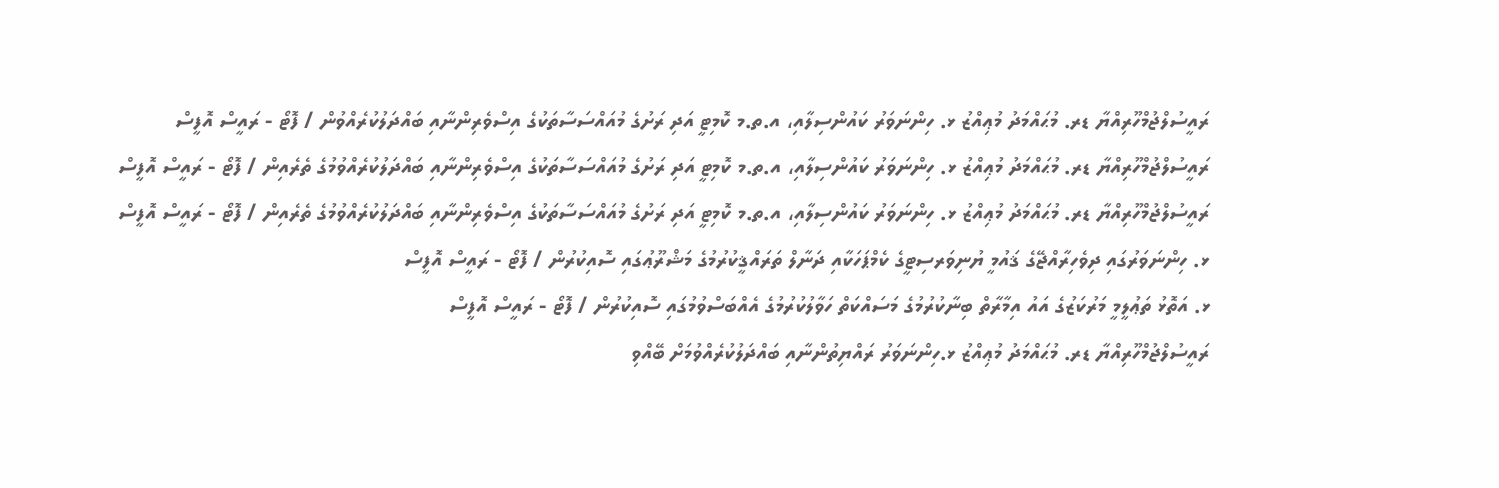ރައީސުލްޖުމްހޫރިއްޔާ ޑރ. މުޙައްމަދު މުޢިއްޒު ޅ. ހިންނަވަރު ކައުންސިލާއި، އ.ތ.މ ކޮމިޓީ އަދި ރަށުގެ މުއައްސަސާތަކުގެ އިސްވެރިންނާއި ބައްދަލުކުރެއްވުން / ފޮޓޯ - ރައީސް އޮފީސް
ރައީސުލްޖުމްހޫރިއްޔާ ޑރ. މުޙައްމަދު މުޢިއްޒު ޅ. ހިންނަވަރު ކައުންސިލާއި، އ.ތ.މ ކޮމިޓީ އަދި ރަށުގެ މުއައްސަސާތަކުގެ އިސްވެރިންނާއި ބައްދަލުކުރެއްވުމުގެ ތެރެއިން / ފޮޓޯ - ރައީސް އޮފީސް
ރައީސުލްޖުމްހޫރިއްޔާ ޑރ. މުޙައްމަދު މުޢިއްޒު ޅ. ހިންނަވަރު ކައުންސިލާއި، އ.ތ.މ ކޮމިޓީ އަދި ރަށުގެ މުއައްސަސާތަކުގެ އިސްވެރިންނާއި ބައްދަލުކުރެއްވުމުގެ ތެރެއިން / ފޮޓޯ - ރައީސް އޮފީސް
ޅ. ހިންނަވަރުގައި ދިވެހިރާއްޖޭގެ ޤައުމީ ޔުނިވަރސިޓީގެ ކެމްޕަހަކާއި ދަނާލް ތަރައްޤީކުރުމުގެ މަޝްރޫޢުގައި ސޮއިކުރުން / ފޮޓޯ - ރައީސް އޮފީސް
ޅ. އަތޮޅު ތަޢުލީމީ މަރުކަޒުގެ އައު އިމާރާތް ބިނާކުރުމުގެ މަސައްކަތް ހަވާލުކުރުމުގެ އެއްބަސްވުމުގައި ސޮއިކުރުން / ފޮޓޯ - ރައީސް އޮފީސް
ރައީސުލްޖުމްހޫރިއްޔާ ޑރ. މުޙައްމަދު މުޢިއްޒު ޅ.ހިންނަވަރު ރައްޔިތުންނާއި ބައްދަލުކުރެއްވުމަށް ބޭއްވި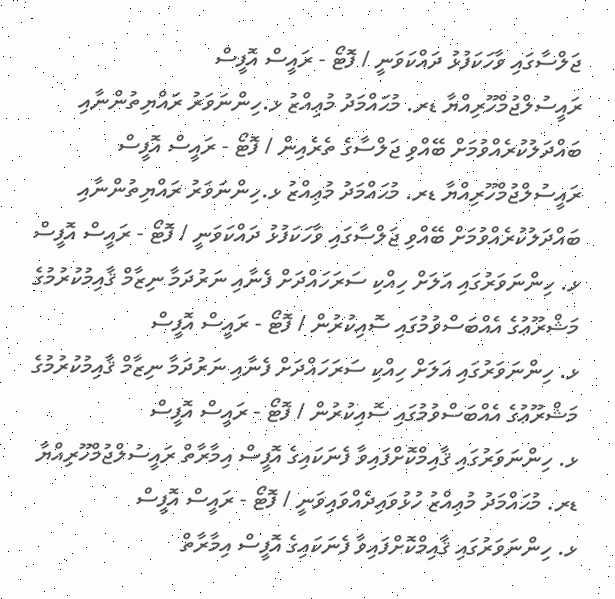ޖަލްސާގައި ވާހަކަފުޅު ދައްކަވަނީ / ފޮޓޯ - ރައީސް އޮފީސް
ރައީސުލްޖުމްހޫރިއްޔާ ޑރ. މުޙައްމަދު މުޢިއްޒު ޅ.ހިންނަވަރު ރައްޔިތުންނާއި ބައްދަލުކުރެއްވުމަށް ބޭއްވި ޖަލްސާގެ ތެރެއިން / ފޮޓޯ - ރައީސް އޮފީސް
ރައީސުލްޖުމްހޫރިއްޔާ ޑރ. މުޙައްމަދު މުޢިއްޒު ޅ.ހިންނަވަރު ރައްޔިތުންނާއި ބައްދަލުކުރެއްވުމަށް ބޭއްވި ޖަލްސާގައި ވާހަކަފުޅު ދައްކަވަނީ / ފޮޓޯ - ރައީސް އޮފީސް
ޅ. ހިންނަވަރުގައި އަލަށް ހިއްކި ސަރަހައްދަށް ފެނާއި ނަރުދަމާ ނިޒާމް ޤާއިމުކުރުމުގެ މަޝްރޫޢުގެ އެއްބަސްވުމުގައި ސޮއިކުރުން / ފޮޓޯ - ރައީސް އޮފީސް
ޅ. ހިންނަވަރުގައި އަލަށް ހިއްކި ސަރަހައްދަށް ފެނާއި ނަރުދަމާ ނިޒާމް ޤާއިމުކުރުމުގެ މަޝްރޫޢުގެ އެއްބަސްވުމުގައި ސޮއިކުރުން / ފޮޓޯ - ރައީސް އޮފީސް
ޅ. ހިންނަވަރުގައި ޤާއިމްކޮށްފައިވާ ފެނަކައިގެ އޮފީސް އިމާރާތް ރައީސުލްޖުމްހޫރިއްޔާ ޑރ. މުޙައްމަދު މުޢިއްޒު ހުޅުވައިދެއްވައިވަނީ / ފޮޓޯ - ރައީސް އޮފީސް
ޅ. ހިންނަވަރުގައި ޤާއިމްކޮށްފައިވާ ފެނަކައިގެ އޮފީސް އިމާރާތް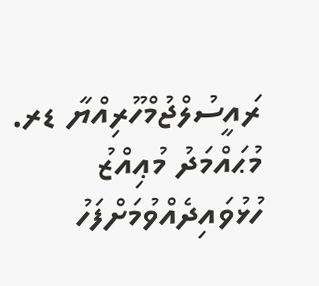ރައީސުލްޖުމްހޫރިއްޔާ ޑރ. މުޙައްމަދު މުޢިއްޒު ހުޅުވައިދެއްވުމަށްފަހު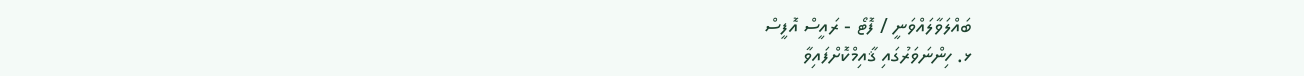ބައްލަވާލައްވަނީ / ފޮޓޯ - ރައީސް އޮފީސް
ޅ. ހިންނަވަރުގައި ޤާއިމްކޮށްފައިވާ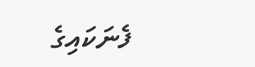ފެނަކައިގެ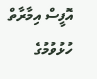އޮފީސް އިމާރާތް ހުޅުވުމުގެ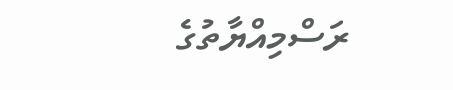ރަސްމިއްޔާތުގެ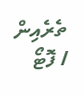ތެރެއިން / ފޮޓޯ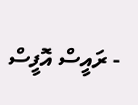- ރައީސް އޮފީސް